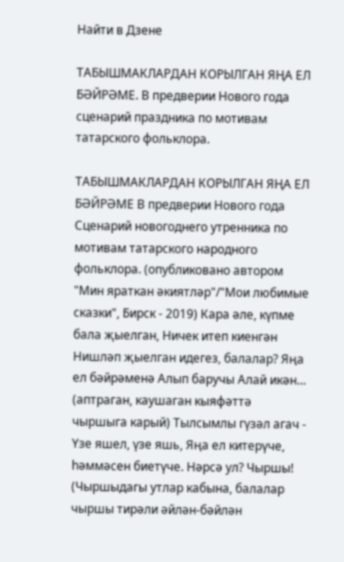Найти в Дзене

ТАБЫШМАКЛАРДАН КОРЫЛГАН ЯҢА ЕЛ БӘЙРӘМЕ. В предверии Нового года сценарий праздника по мотивам татарского фольклора.

ТАБЫШМАКЛАРДАН КОРЫЛГАН ЯҢА ЕЛ БӘЙРӘМЕ В предверии Нового года Сценарий новогоднего утренника по мотивам татарского народного фольклора. (опубликовано автором "Мин яраткан әкиятләр"/"Мои любимые сказки", Бирск - 2019) Кара әле, күпме бала җыелган, Ничек итеп киенгән Нишләп җыелган идегез, балалар? Яңа ел бәйрәменә Алып баручы Алай икән… (аптраган, каушаган кыяфәттә чыршыга карый) Тылсымлы гүзәл агач - Үзе яшел, үзе яшь, Яңа ел китерүче, һәммәсен биетүче. Нәрсә ул? Чыршы! (Чыршыдагы утлар кабына, балалар чыршы тирәли әйлән-бәйлән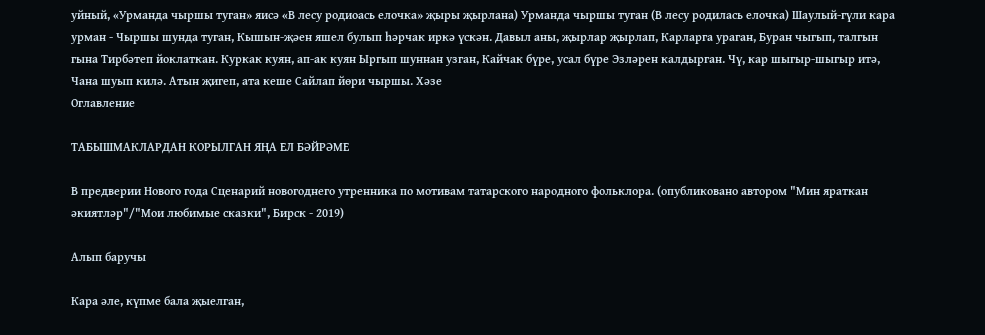уйный, «Урманда чыршы туган» яисә «В лесу родиоась елочка» җыры җырлана) Урманда чыршы туган (В лесу родилась елочка) Шаулый-гүли кара урман - Чыршы шунда туган, Кышын-җәен яшел булып һәрчак иркә үскән. Давыл аны, җырлар җырлап, Карларга ураган, Буран чыгып, талгын гына Тирбәтеп йоклаткан. Куркак куян, ап-ак куян Ыргып шуннан узган, Кайчак бүре, усал бүре Эзләрен калдырган. Чү, кар шыгыр-шыгыр итә, Чана шуып килә. Атын җигеп, ата кеше Сайлап йөри чыршы. Хәзе
Оглавление

ТАБЫШМАКЛАРДАН КОРЫЛГАН ЯҢА ЕЛ БӘЙРӘМЕ

В предверии Нового года Сценарий новогоднего утренника по мотивам татарского народного фольклора. (опубликовано автором "Мин яраткан әкиятләр"/"Мои любимые сказки", Бирск - 2019)

Алып баручы

Кара әле, күпме бала җыелган,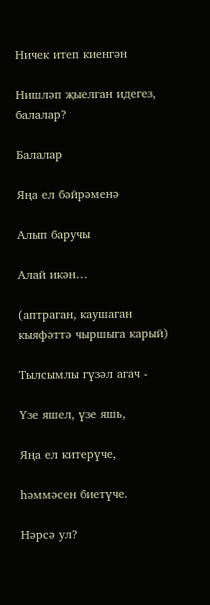Ничек итеп киенгән

Нишләп җыелган идегез, балалар?

Балалар

Яңа ел бәйрәменә

Алып баручы

Алай икән…

(аптраган, каушаган кыяфәттә чыршыга карый)

Тылсымлы гүзәл агач -

Үзе яшел, үзе яшь,

Яңа ел китерүче,

һәммәсен биетүче.

Нәрсә ул?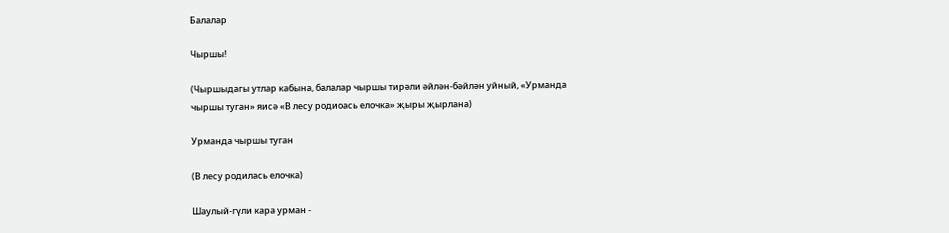Балалар

Чыршы!

(Чыршыдагы утлар кабына, балалар чыршы тирәли әйлән-бәйлән уйный, «Урманда чыршы туган» яисә «В лесу родиоась елочка» җыры җырлана)

Урманда чыршы туган

(В лесу родилась елочка)

Шаулый-гүли кара урман -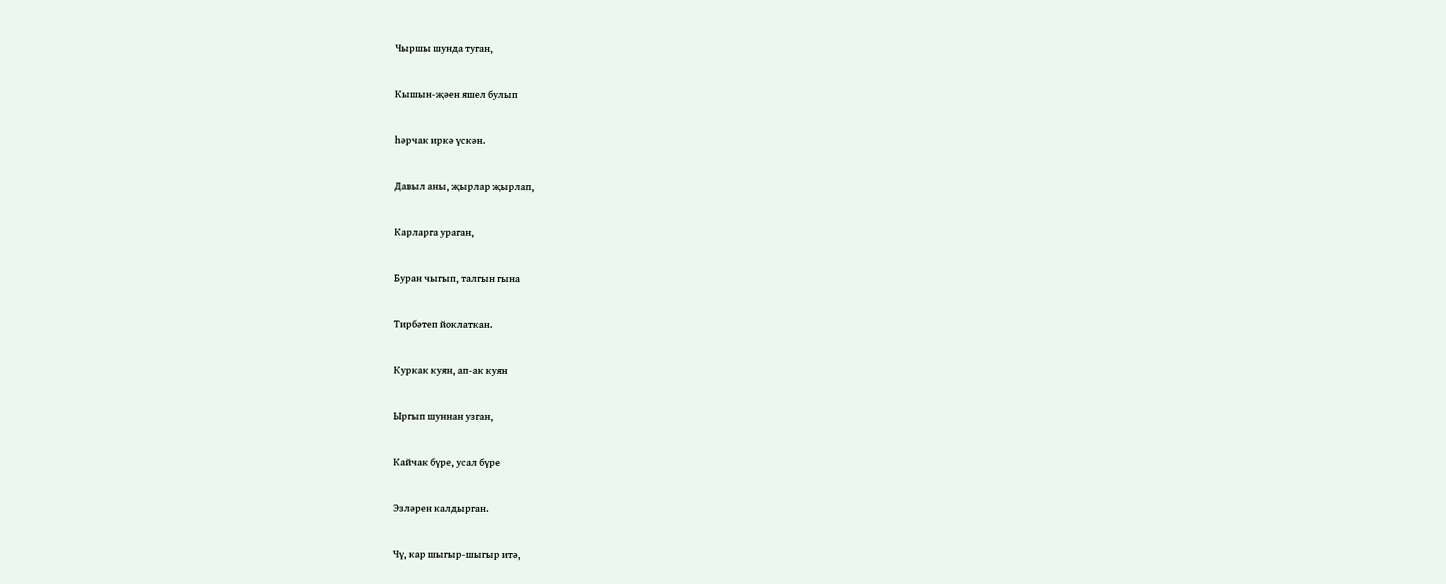Чыршы шунда туган,

Кышын-җәен яшел булып

һәрчак иркә үскән.

Давыл аны, җырлар җырлап,

Карларга ураган,

Буран чыгып, талгын гына

Тирбәтеп йоклаткан.

Куркак куян, ап-ак куян

Ыргып шуннан узган,

Кайчак бүре, усал бүре

Эзләрен калдырган.

Чү, кар шыгыр-шыгыр итә,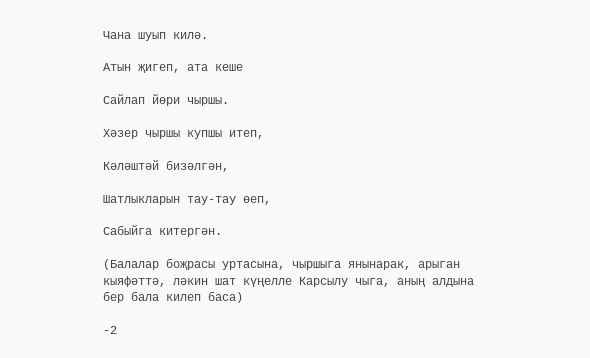Чана шуып килә.

Атын җигеп, ата кеше

Сайлап йөри чыршы.

Хәзер чыршы купшы итеп,

Кәләштәй бизәлгән,

Шатлыкларын тау-тау өеп,

Сабыйга китергән.

(Балалар боҗрасы уртасына, чыршыга янынарак, арыган кыяфәттә, ләкин шат күңелле Карсылу чыга, аның алдына бер бала килеп баса)

-2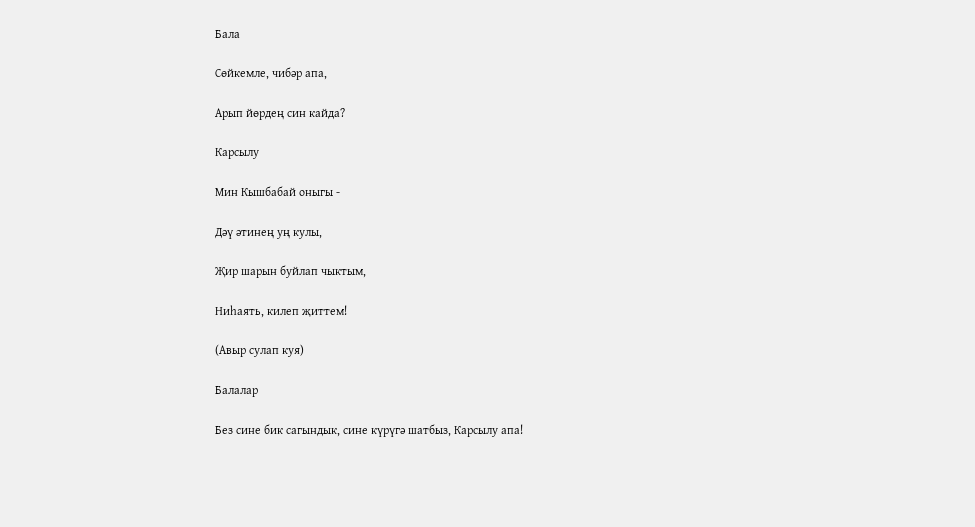Бала

Сөйкемле, чибәр апа,

Арып йөрдең син кайда?

Карсылу

Мин Кышбабай оныгы -

Дәү әтинең уң кулы,

Җир шарын буйлап чыктым,

Ниһаять, килеп җиттем!

(Авыр сулап куя)

Балалар

Без сине бик сагындык, сине күрүгә шатбыз, Карсылу апа!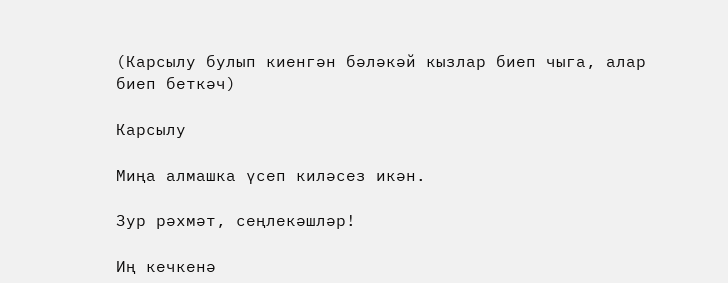(Карсылу булып киенгән бәләкәй кызлар биеп чыга, алар биеп беткәч)

Карсылу

Миңа алмашка үсеп киләсез икән.

Зур рәхмәт, сеңлекәшләр!

Иң кечкенә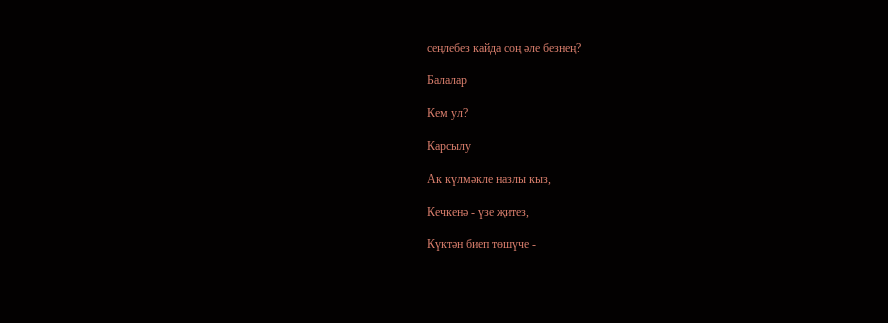сеңлебез кайда соң әле безнең?

Балалар

Кем ул?

Карсылу

Ак күлмәкле назлы кыз,

Кечкенә - үзе җитез,

Күктән биеп төшүче -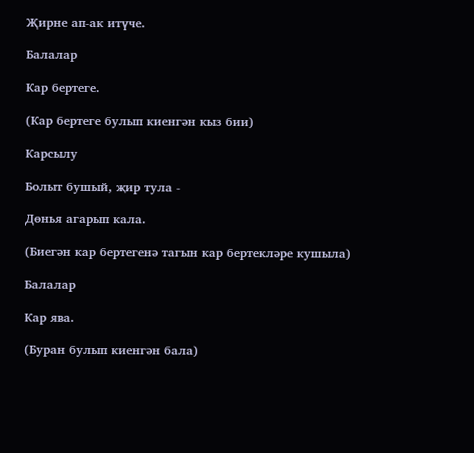Җирне ап-ак итүче.

Балалар

Кар бертеге.

(Кар бертеге булып киенгән кыз бии)

Карсылу

Болыт бушый, җир тула -

Дөнья агарып кала.

(Биегән кар бертегенә тагын кар бертекләре кушыла)

Балалар

Кар ява.

(Буран булып киенгән бала)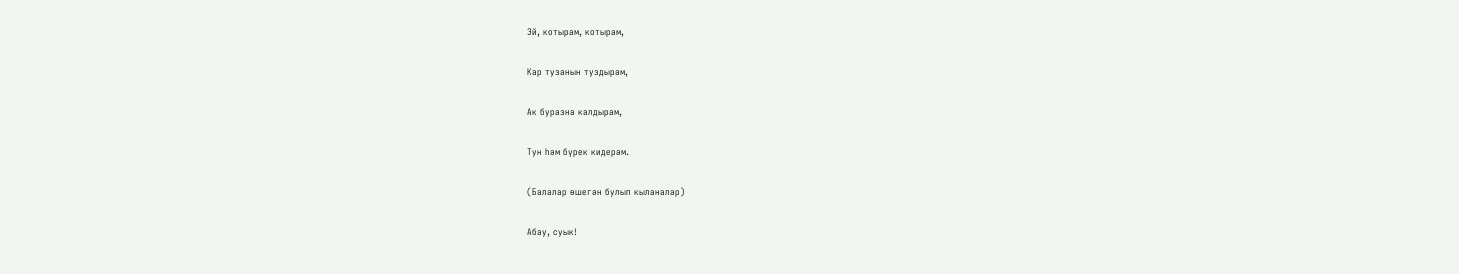Эй, котырам, котырам,

Кар тузанын туздырам,

Ак буразна калдырам,

Тун һәм бүрек кидерәм.

(Балалар өшегән булып кыланалар)

Абау, суык!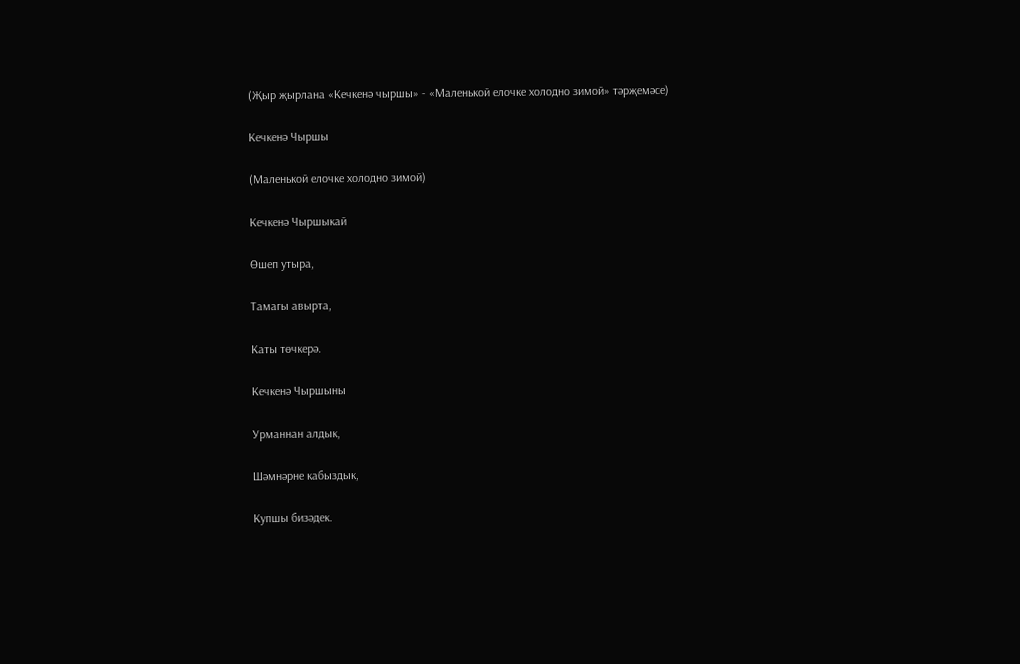(Җыр җырлана «Кечкенә чыршы» - «Маленькой елочке холодно зимой» тәрҗемәсе)

Кечкенә Чыршы

(Маленькой елочке холодно зимой)

Кечкенә Чыршыкай

Өшеп утыра,

Тамагы авырта,

Каты төчкерә.

Кечкенә Чыршыны

Урманнан алдык,

Шәмнәрне кабыздык,

Купшы бизәдек.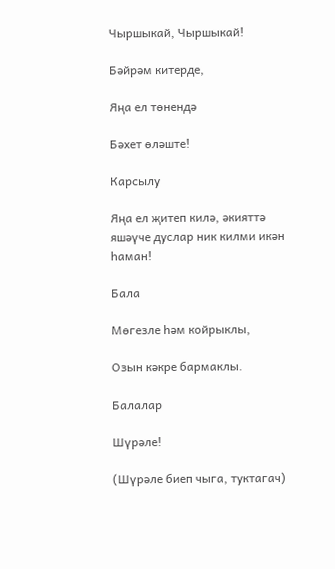Чыршыкай, Чыршыкай!

Бәйрәм китерде,

Яңа ел төнендә

Бәхет өләште!

Карсылу

Яңа ел җитеп килә, әкияттә яшәүче дуслар ник килми икән һаман!

Бала

Мөгезле һәм койрыклы,

Озын кәкре бармаклы.

Балалар

Шүрәле!

(Шүрәле биеп чыга, туктагач)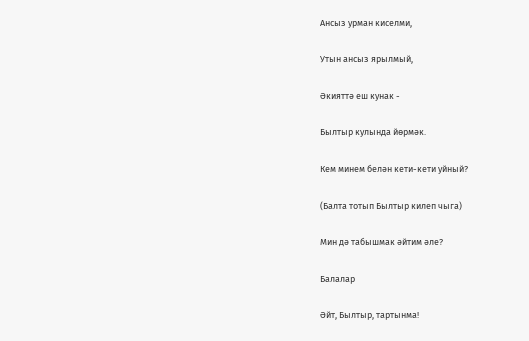Ансыз урман киселми,

Утын ансыз ярылмый,

Әкияттә еш кунак -

Былтыр кулында йөрмәк.

Кем минем белән кети-кети уйный?

(Балта тотып Былтыр килеп чыга)

Мин дә табышмак әйтим әле?

Балалар

Әйт, Былтыр, тартынма!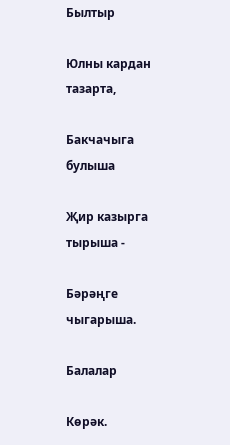Былтыр

Юлны кардан тазарта,

Бакчачыга булыша

Җир казырга тырыша -

Бәрәңге чыгарыша.

Балалар

Көрәк.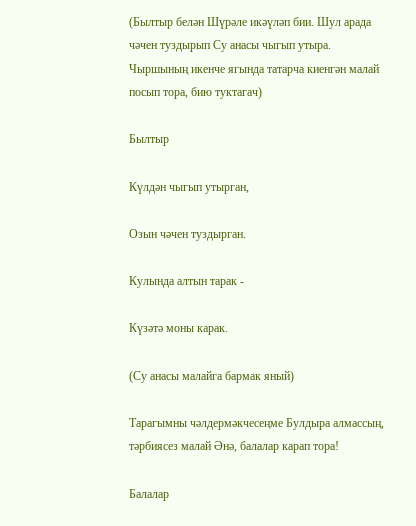(Былтыр белән Шүрәле икәүләп бии. Шул арада чәчен туздырып Су анасы чыгып утыра. Чыршының икенче ягында татарча киенгән малай посып тора, бию туктагач)

Былтыр

Күлдән чыгып утырган,

Озын чәчен туздырган.

Кулында алтын тарак -

Күзәтә моны карак.

(Су анасы малайга бармак яный)

Тарагымны чәлдермәкчесеңме Булдыра алмассың, тәрбиясез малай Әнә, балалар карап тора!

Балалар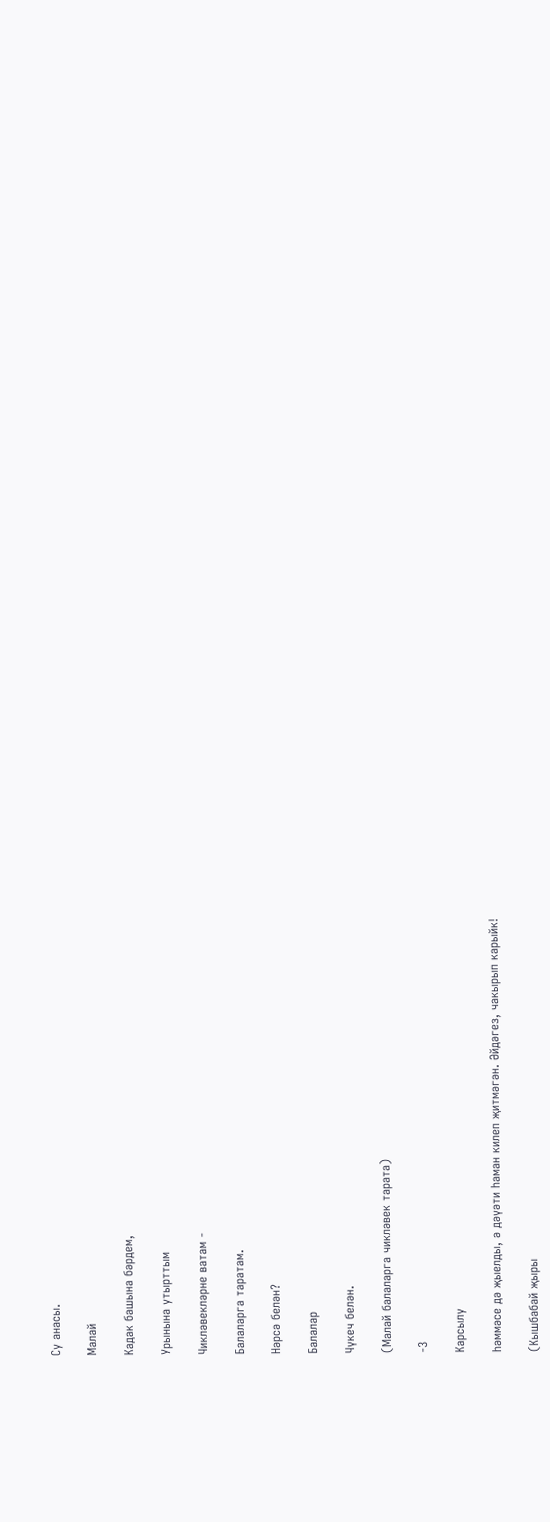Су анасы.

Малай

Кадак башына бәрдем,

Урынына утырттым

Чикләвекләрне ватам -

Балаларга таратам.

Нәрсә белән?

Балалар

Чүкеч белән.

(Малай балаларга чикләвек тарата)

-3

Карсылу

һәммәсе дә җыелды, ә дәүәти һаман килеп җитмәгән. Әйдәгез, чакырып карыйк!

(Кышбабай җыры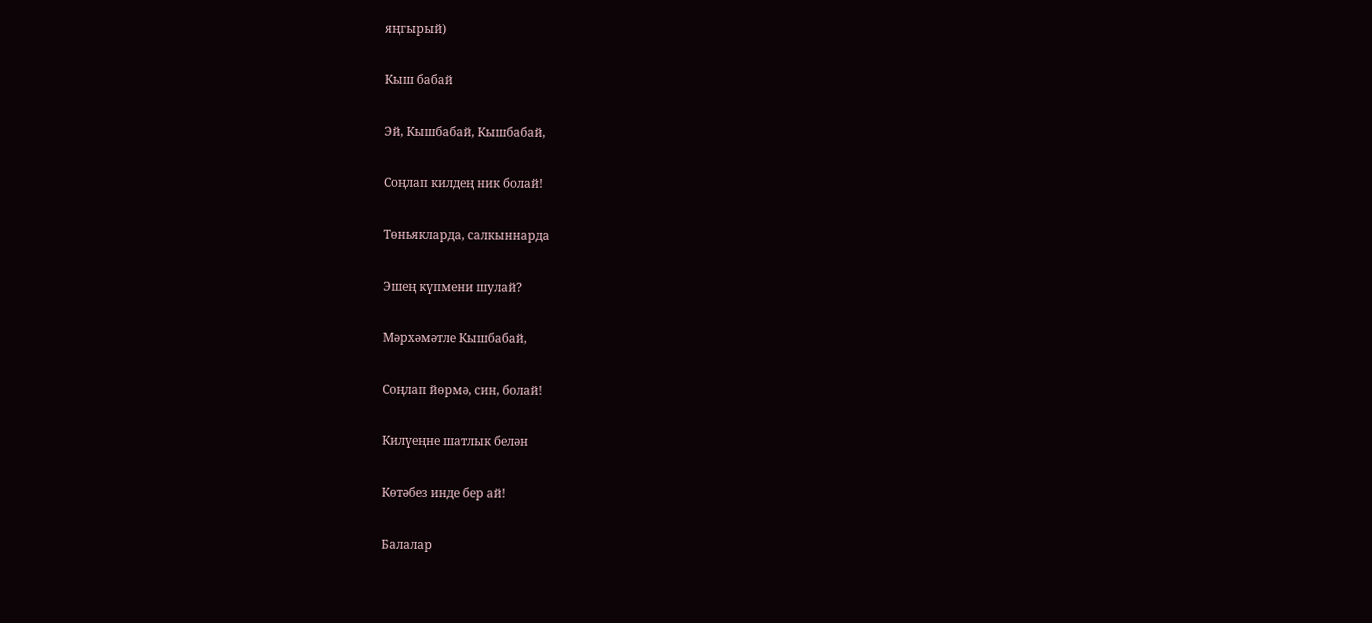яңгырый)

Кыш бабай

Эй, Кышбабай, Кышбабай,

Соңлап килдең ник болай!

Төньякларда, салкыннарда

Эшең күпмени шулай?

Мәрхәмәтле Кышбабай,

Соңлап йөрмә, син, болай!

Килүеңне шатлык белән

Көтәбез инде бер ай!

Балалар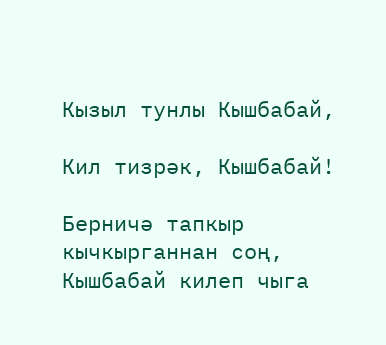Кызыл тунлы Кышбабай,

Кил тизрәк, Кышбабай!

Берничә тапкыр кычкырганнан соң, Кышбабай килеп чыга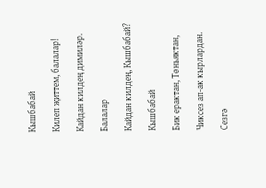Кышбабай

Килеп җиттем, балалар!

Кайдан килдең димиләр.

Балалар

Кайдан килдең, Кышбабай?

Кышбабай

Бик ерактан, Төньяктан,

Чиксез ап-ак кырлардан.

Сезгә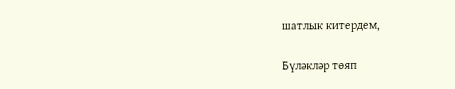шатлык китердем,

Бүләкләр төяп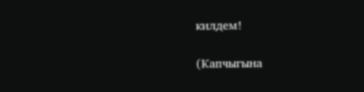килдем!

(Капчыгына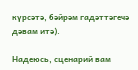күрсәтә, бәйрәм гадәттәгечә дәвам итә).

Надеюсь, сценарий вам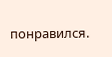понравился.